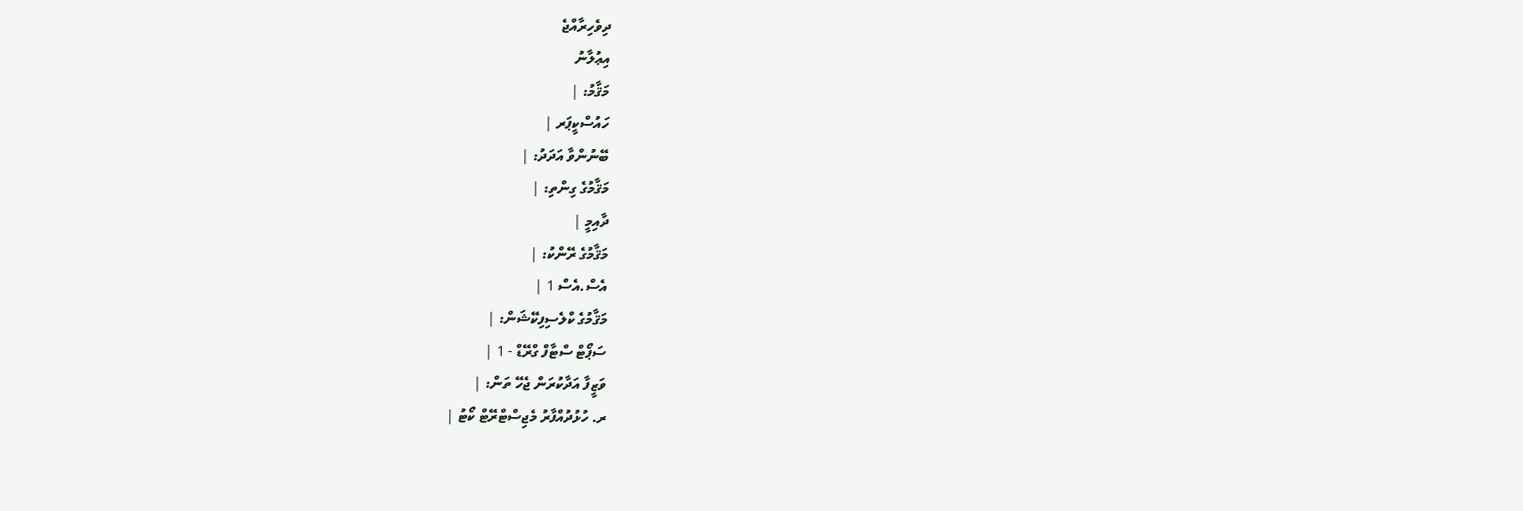ދިވެހިރާއްޖެ
އިޢުލާނު
މަޤާމު: |
ހައުސްކީޕަރ |
ބޭނުންވާ އަދަދު: |
މަޤާމުގެ ގިންތި: |
ދާއިމީ |
މަޤާމުގެ ރޭންކު: |
އެސް.އެސް 1 |
މަޤާމުގެ ކްލެސިފިކޭޝަން: |
ސަޕޯޓް ސްޓާފް ގްރޭޑް - 1 |
ވަޒީފާ އަދާކުރަން ޖެހޭ ތަން: |
ރ. ހުޅުދުއްފާރު މެޖިސްޓްރޭޓް ކޯޓު |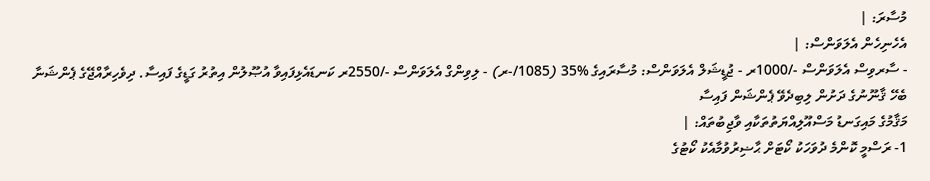މުސާރަ: |
އެހެނިހެން އެލަވަންސް: |
- ސާރވިސް އެލަވަންސް -/1000ރ - ޖުޑީޝަލް އެލަވަންސް: މުސާރައިގެ %35 (1085/-ރ) - ލިވިންގް އެލަވަންސް -/2550ރ ކަނޑައެޅިފައިވާ އުޞޫލުން އިތުރު ގަޑީގެ ފައިސާ. ދިވެހިރާއްޖޭގެ ޕެންޝަނާ ބެހޭ ޤާނޫނުގެ ދަށުން ލިބިދެވޭ ޕެންޝަން ފައިސާ
މަޤާމުގެ މައިގަނޑު މަސްއޫލިއްޔަތުތަކާއި ވާޖިބުތައް: |
1- ރަސްމީ ކޮންމެ ދުވަހަކު ކޯޓަށް ޙާޟިރުވުމާއެކު ކޯޓުގެ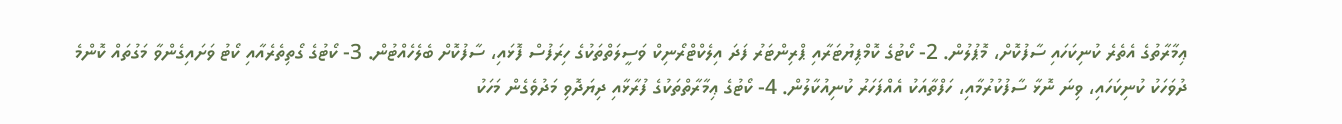ޢިމާރާތުގެ އެތެރެ ކުނިކަހައި ސާފުކޮށް، މޮޕުލުން. 2- ކޯޓުގެ ކޮމްޕިޔުޓަރާއި ޕްރިންޓަރު ފަދަ އިލެކްޓްރޯނިކް ވަސީލަތްތަކުގެ ހިރަފުސް ފޮޅައި، ސާފުކޮށް ބެލެހެއްޓުން. 3- ކޯޓުގެ ގޯތިތެރެއާއި ކޯޓު ވަށައިގެންވާ މަގުތައް ކޮންމެ ދުވަހަކު ކުނިކަހައި، ވިނަ ނޮޅާ ސާފުކުރުމާއި، ހަފްތާއަކު އެއްފަހަރު ކުނިއުކާލުން. 4- ކޯޓުގެ ޢިމާރާތްތަކުގެ ފުރާޅާއި ދިޔަދޮވި މަދުވެގެން މަހަކު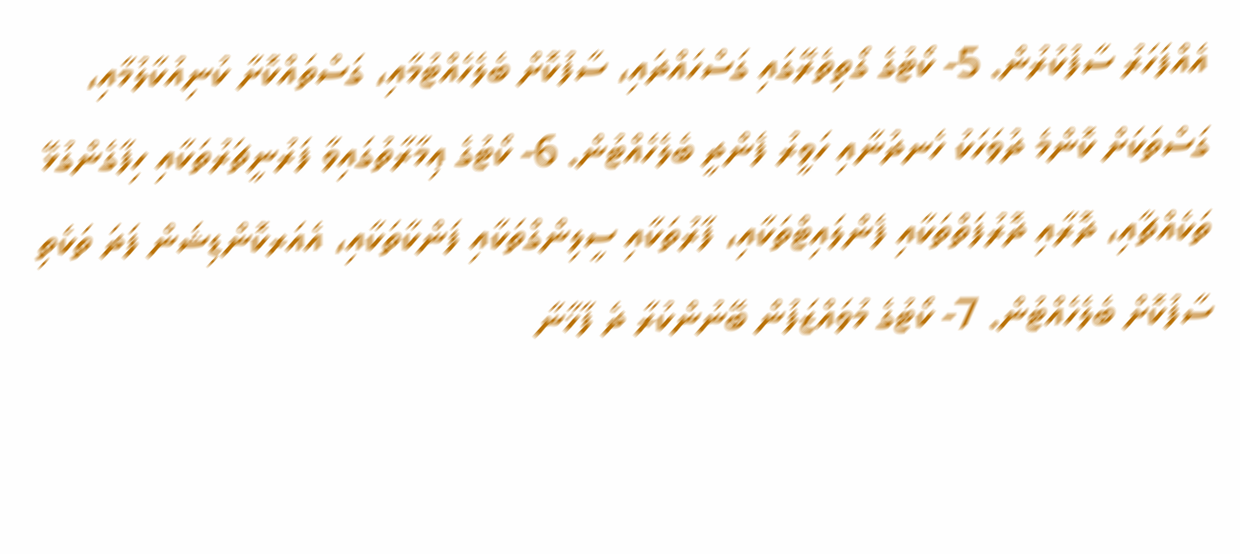އެއްފަހަރު ސާފުކުރުން. 5- ކޯޓުގެ ގޯތިތެރޭގައި ގަސްހައްދައި، ސާފުކޮށް ބެލެހެއްޓުމާއި، ގަސްތައްކޮށާ ކުނިއުކާލުމާއި، ގަސްތަކަށް ކޮންމެ ދުވަހަކު ހެނދުނާއި ހަވީރު ފެންދީ ބެލެހެއްޓުން. 6- ކޯޓުގެ ޢިމާރާތުގައިވާ ފަރުނީޗަރުތަކާއި ހިފާގެންގުޅޭ ތަކެއްޗާއި، ދޮރާއި ދޮރުފަތްތަކާއި ފެންލައިޓްތަކާއި، ފާރުތަކާއި ސީލިންގްތަކާއި ފަންކާތަކާއި، އެއަރކޮންޑިޝަން ފަދަ ތަކެތި ސާފުކޮށް ބެލެހެއްޓުން. 7- ކޯޓުގެ މުވައްޒަފުން ބޭނުންކުރާ ދެ ފާޚާނާ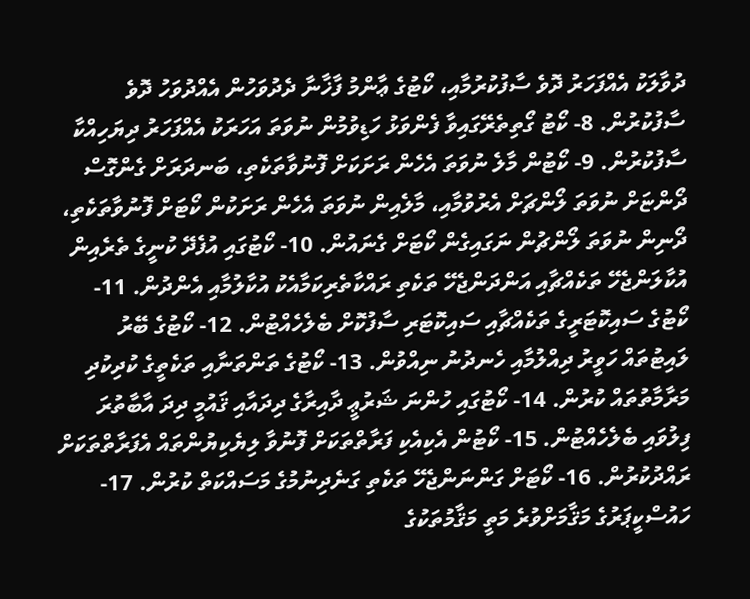ދުވާލަކު އެއްފަހަރު ދޮވެ ސާފުކުރުމާއި، ކޯޓުގެ ޢާންމު ފާޚާނާ ދެދުވަހުން އެއްދުވަހު ދޮވެ ސާފުކުރުން. 8- ކޯޓު ގޯތިތެރޭގައިވާ ފެންވަޅު ހަޑިވުމުން ނުވަތަ އަހަރަކު އެއްފަހަރު ދިޔަހިއްކާ ސާފުކުރުން. 9- ކޯޓުން މާލެ ނުވަތަ އެހެން ރަށަކަށް ފޮނުވާތަކެތި، ބަނދަރަށް ގެންގޮސް ދޯންޏަށް ނުވަތަ ލޯންޗަށް އެރުވުމާއި، މާލެއިން ނުވަތަ އެހެން ރަށަކުން ކޯޓަށް ފޮނުވާތަކެތި، ދޯނިން ނުވަތަ ލޯންޗުން ނަގައިގެން ކޯޓަށް ގެނައުން. 10- ކޯޓުގައި އުފެދޭ ކުނީގެ ތެރެއިން އުކާލަންޖެހޭ ތަކެއްޗާއި އަންދަންޖެހޭ ތަކެތި ރައްކާތެރިކަމާއެކު އުކާލުމާއި އެންދުން. 11- ކޯޓުގެ ސައިކޮޓަރީގެ ތަކެއްޗާއި ސައިކޮޓަރި ސާފުކޮށް ބެލެހެއްޓުން. 12- ކޯޓުގެ ބޭރު ލައިޓުތައް ހަވީރު ދިއްލުމާއި ހެނދުނު ނިއްވުން. 13- ކޯޓުގެ ތަންތަނާއި ތަކެތީގެ ކުދިކުދި މަރާމާތުތައް ކުރުން. 14- ކޯޓުގައި ހުންނަ ޝަރުޢީ ދާއިރާގެ ދިދައާއި ޤައުމީ ދިދަ އާބާތުރަ ފިލުވައި ބެލެހެއްޓުން. 15- ކޯޓުން އެކިއެކި ފަރާތްތަކަށް ފޮނުވާ ލިޔެކިޔުންތައް އެފަރާތްތަކަށް ރައްދުކުރުން. 16- ކޯޓަށް ގަންނަންޖެހޭ ތަކެތި ގަނެދިނުމުގެ މަސައްކަތް ކުރުން. 17- ހައުސްކީޕަރުގެ މަޤާމަށްވުރެ މަތީ މަޤާމުތަކުގެ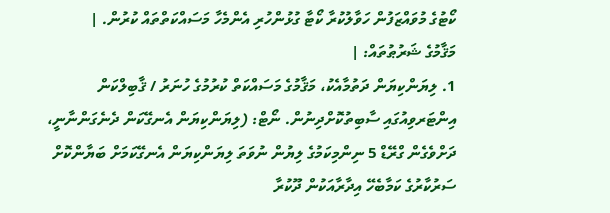ކޯޓުގެ މުވައްޒަފުން ހަވާލުކުރާ ކޯޓާ ގުޅުންހުރި އެންމެހާ މަސައްކަތްތައް ކުރުން. |
މަޤާމުގެ ޝަރުޠުތައް: |
1. ލިޔަންކިޔަން ދަތުމާއެކު، މަޤާމުގެ މަސައްކަތް ކުރުމުގެ ހުނަރު / ޤާބިލްކަން އިންޓަރވިއުގައި ސާބިތުކޮށްދިނުން. ނޯޓް: (ލިޔަންކިޔަން އެނގޭކަން ދެނެގަންނާނީ، ދަށްވެގެން ގްރޭޑް 5 ނިންމިކަމުގެ ލިޔުން ނުވަތަ ލިޔަންކިޔަން އެނގޭކަމަށް ބަޔާންކޮށް ސަރުކާރުގެ ކަމާބެހޭ އިދާރާއަކުން ދޫކުރާ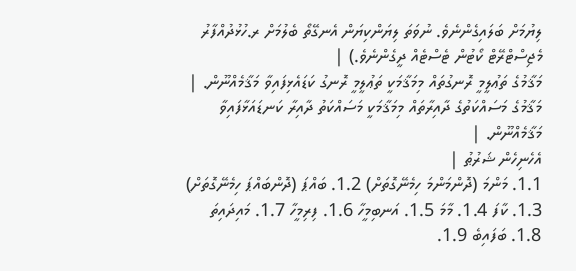ލިޔުމަށް ބަލައިގެންނެވެ. ނުވަތަ ލިޔަންކިޔަން އެނގޭތޯ ބެލުމަށް ރ.ހުޅުދުއްފާރު މެޖިސްޓްރޭޓް ކޯޓުން ޓެސްޓެއް ދީގެންނެވެ.) |
މަޤާމުގެ ތަޢުލީމީ ރޮނގުތައް މިމަޤާމަކީ ތަޢުލީމީ ރޮނގު ކަޑައެޅިފައިވާ މަޤާމެއްނޫން. |
މަޤާމުގެ މަސައްކަތުގެ ދާއިރާތައް މިމަޤާމަކީ މަސައްކަތު ދާއިރާ ކަނޑައަޅާފައިވާ މަޤާމެއްނޫން. |
އެހެނިހެން ޝަރުޠު |
1.1. މަންމަ (ދޮންމަންމަ ހިމެނޭގޮތަށް) 1.2. ބައްޕަ (ދޮންބައްޕަ ހިމެނޭގޮތަށް) 1.3. ކާފަ 1.4. މާމަ 1.5. އަނބިމީހާ 1.6. ފިރިމީހާ 1.7. މައިދައިތަ 1.8. ބަފައިބެ 1.9.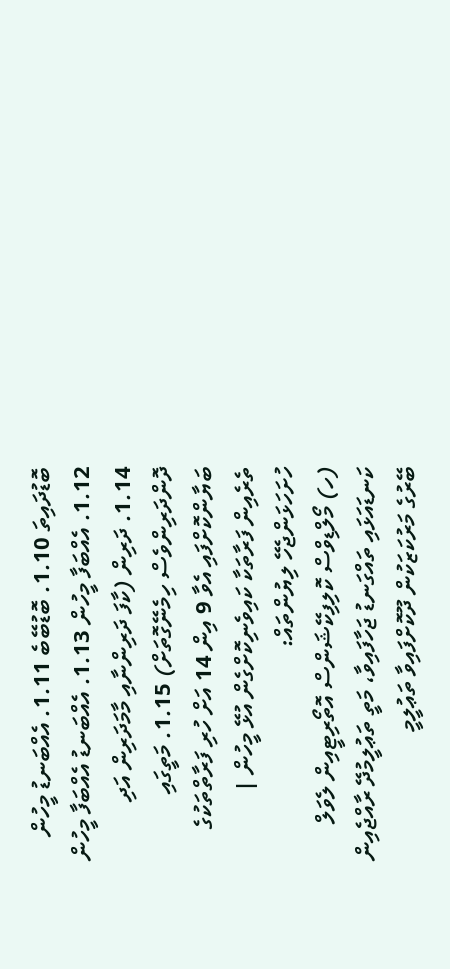ބޮޑުދައިތަ 1.10. ބޮޑުބޭބެ 1.11. އެއްބަނޑު މީހުން 1.12. އެއްބަފާ މީހުން 1.13. އެއްބަނޑު އެއްބަފާ މީހުން 1.14. ދަރިން (ކާފަ ދަރިންނާއި މާމަދަރިން އަދި ދޮންދަރިންވެސް ހިމެނޭގޮތަށް) 1.15. މަތީގައި ބަޔާންކޮށްފައި އެވާ 9 އިން 14 އަށް ހުރި ފަރާތްތަކުގެ ތެރެއިން ފަރާތަކާ ކައިވެނިކޮށްގެން އުޅޭ މީހުން |
ހުށަހަޅަންޖެހޭ ލިޔުންތައް:
(ހ) މޯލްޑިވްސް ކޮލިފިކޭޝަންސް އޮތޯރިޓީއިން ލެވަލް ކަނޑައަޅައި ތައްގަނޑު ޖަހާފައިވާ، މަތީ ތަޢުލީމުދޭ ރާއްޖެއިން ބޭރުގެ މަރުކަޒަކުން ދޫކޮށްފައިވާ ތަޢުލީމީ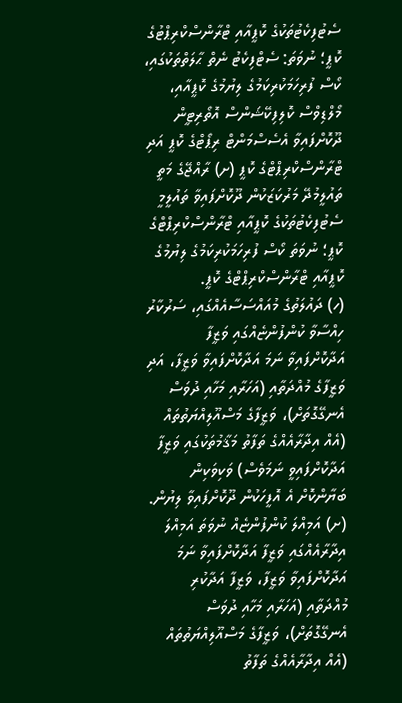ސެޓުފިކެޓުތަކުގެ ކޮޕީއާއި ޓްރާންސްކްރިޕްޓުގެ ކޮޕީ؛ ނުވަތަ: ސެޓްފިކެޓު ނެތް ޙާލަތްތަކުގައި، ކޯސް ފުރިހަމަކުރިކަމުގެ ލިޔުމުގެ ކޮޕީއާއި، މޯލްޑިވްސް ކޮލިފިކޭޝަންސް އޮތޯރިޓީން ދޫކޮށްފައިވާ އެސެސްމަންޓް ރިޕޯޓްގެ ކޮޕީ އަދި ޓްރާންސްކްރިޕްޓްގެ ކޮޕީ (ށ) ރާއްޖޭގެ މަތީ ތައުލީމުދޭ މަރުކަޒަކުން ދޫކޮށްފައިވާ ތައުލީމީ ސެޓުފިކެޓުތަކުގެ ކޮޕީއާއި ޓްރާންސްކްރިޕްޓްގެ ކޮޕީ؛ ނުވަތަ ކޯސް ފުރިހަމަކުރިކަމުގެ ލިޔުމުގެ ކޮޕީއާއި ޓްރާންސްކްރިޕްޓްގެ ކޮޕީ.
(ހ) ދައުލަތުގެ މުއައްސަސާއެއްގައި، ސަރުކާރު ހިއްސާވާ ކުންފުންޏެއްގައި ވަޒީފާ އަދާކޮށްފައިވާ ނަމަ އަދާކޮށްފައިވާ ވަޒީފާ، އަދި ވަޒީފާގެ މުއްދަތާއި (އަހަރާއި މަހާއި ދުވަސް އެނގޭގޮތަށް)، ވަޒީފާގެ މަސްއޫލިއްޔަތުތައް (އެއް އިދާރާއެއްގެ ތަފާތު މަޤާމުތަކުގައި ވަޒީފާ އަދާކޮށްފައިވީ ނަމަވެސް) ވަކިވަކިން ބަޔާންކޮށް އެ އޮފީހަކުން ދޫކޮށްފައިވާ ލިޔުން. (ށ) އަމިއްލަ ކުންފުންޏެއް ނުވަތަ އަމިއްލަ އިދާރާއެއްގައި ވަޒީފާ އަދާކޮށްފައިވާ ނަމަ އަދާކޮށްފައިވާ ވަޒީފާ، ވަޒީފާ އަދާކުރި މުއްދަތާއި (އަހަރާއި މަހާއި ދުވަސް އެނގޭގޮތަށް)، ވަޒީފާގެ މަސްއޫލިއްޔަތުތައް (އެއް އިދާރާއެއްގެ ތަފާތު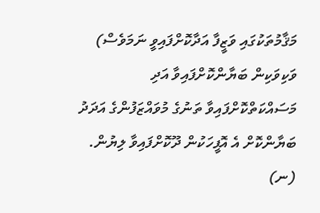މަޤާމުތަކުގައި ވަޒީފާ އަދާކޮށްފައިވީ ނަމަވެސް) ވަކިވަކިން ބަޔާންކޮށްފައިވާ އަދި މަސައްކަތްކޮށްފައިވާ ތަނުގެ މުވައްޒަފުންގެ އަދަދު ބަޔާންކޮށް އެ އޮފީހަކުން ދޫކޮށްފައިވާ ލިޔުން. (ނ)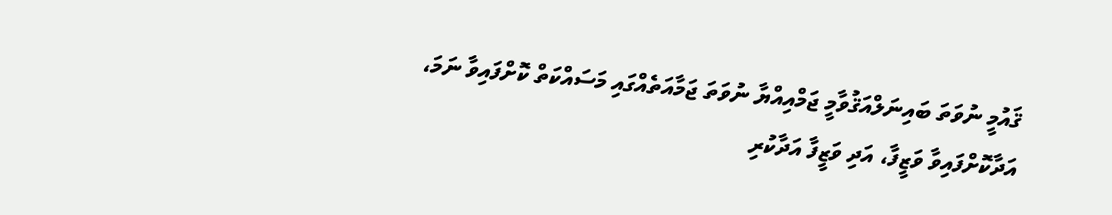ޤައުމީ ނުވަތަ ބައިނަލްއަޤުވާމީ ޖަމްއިއްޔާ ނުވަތަ ޖަމާއަތެއްގައި މަސައްކަތް ކޮށްފައިވާ ނަމަ، އަދާކޮށްފައިވާ ވަޒީފާ، އަދި ވަޒީފާ އަދާކުރި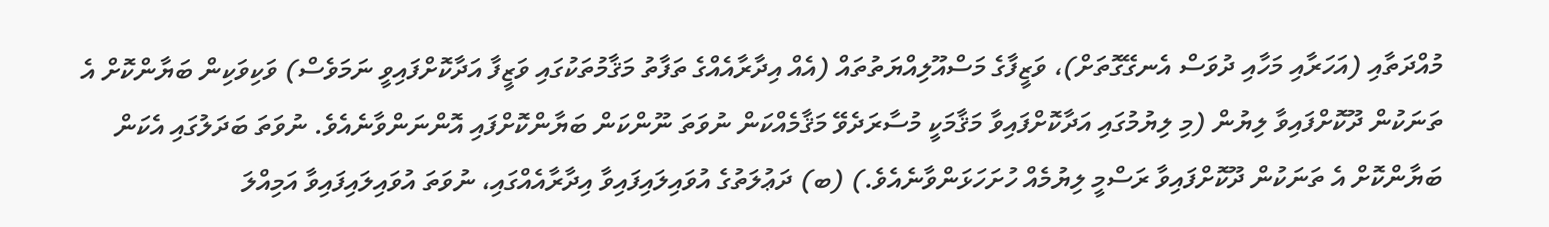މުއްދަތާއި (އަހަރާއި މަހާއި ދުވަސް އެނގޭގޮތަށް)، ވަޒީފާގެ މަސްއޫލިއްޔަތުތައް (އެއް އިދާރާއެއްގެ ތަފާތު މަޤާމުތަކުގައި ވަޒީފާ އަދާކޮށްފައިވީ ނަމަވެސް) ވަކިވަކިން ބަޔާންކޮށް އެ ތަނަކުން ދޫކޮށްފައިވާ ލިޔުން (މި ލިޔުމުގައި އަދާކޮށްފައިވާ މަޤާމަކީ މުސާރަދެވޭ މަޤާމެއްކަން ނުވަތަ ނޫންކަން ބަޔާންކޮށްފައި އޮންނަންވާނެއެވެ. ނުވަތަ ބަދަލުގައި އެކަން ބަޔާންކޮށް އެ ތަނަކުން ދޫކޮށްފައިވާ ރަސްމީ ލިޔުމެއް ހުށަހަޅަންވާނެއެވެ.) (ބ) ދަޢުލަތުގެ އުވައިލައިފައިވާ އިދާރާއެއްގައި، ނުވަތަ އުވައިލައިފައިވާ އަމިއްލަ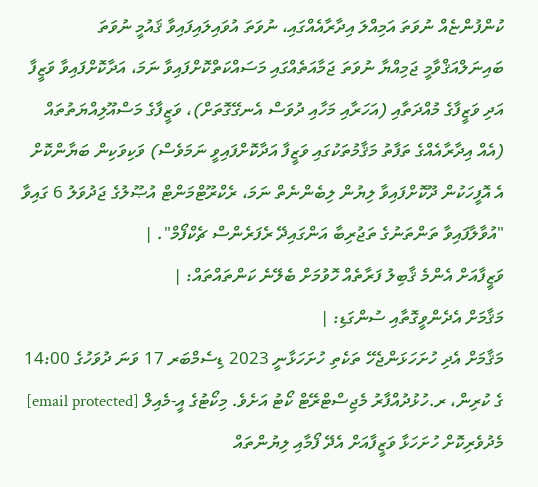ކުންފުންޏެއް ނުވަތަ އަމިއްލަ އިދާރާއެއްގައި، ނުވަތަ އުވައިލައިފައިވާ ޤައުމީ ނުވަތަ ބައިނަލްއަޤްވާމީ ޖަމިއްޔާ ނުވަތަ ޖަމާއަތެއްގައި މަސައްކަތްކޮށްފައިވާ ނަމަ، އަދާކޮށްފައިވާ ވަޒީފާ އަދި ވަޒީފާގެ މުއްދަތާއި (އަހަރާއި މަހާއި ދުވަސް އެނގޭގޮތަށް)، ވަޒީފާގެ މަސްއޫލިއްޔަތުތައް (އެއް އިދާރާއެއްގެ ތަފާތު މަޤާމުތަކުގައި ވަޒީފާ އަދާކޮށްފައިވީ ނަމަވެސް) ވަކިވަކިން ބަޔާންކޮށް އެ އޮފީހަކުން ދޫކޮށްފައިވާ ލިޔުން ލިބެންނެތް ނަމަ، ރެކްރޫޓްމަންޓް އުޞޫލުގެ ޖަދުވަލު 6 ގައިވާ "އުވާލާފައިވާ ތަންތަނުގެ ތަޖުރިބާ އަންގައިދޭ ރެފަރެންސް ޗެކްފޯމް". |
ވަޒީފާއަށް އެންމެ ޤާބިލު ފަރާތެއް ހޮވުމަށް ބެލޭނެ ކަންތައްތައް: |
މަޤާމަށް އެދެންވީގޮތާއި ސުންގަޑި: |
މަޤާމަށް އެދި ހުށަހަޅަންޖެހޭ ތަކެތި ހުށަހަޅާނީ 2023 ޑިސެމްބަރ 17 ވަނަ ދުވަހުގެ 14:00 ގެ ކުރިން، ރ.ހުޅުދުއްފާރު މެޖިސްޓްރޭޓް ކޯޓު އަށެވެ. މިކޯޓުގެ އީ-މެއިލް [email protected] މެދުވެރިކޮށް ހުށަހަޅާ ވަޒީފާއަށް އެދޭ ފޯމާއި ލިޔުންތައް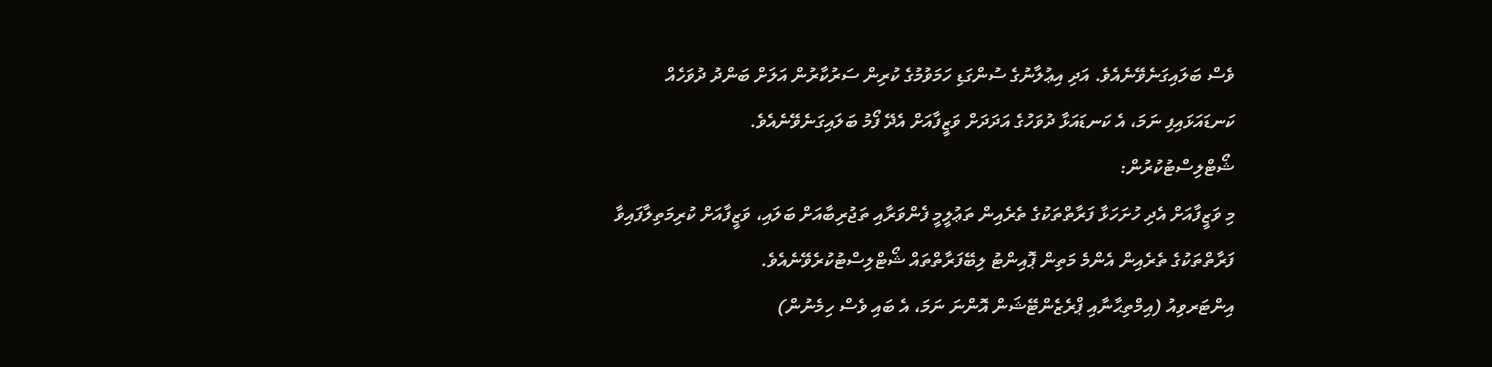ވެސް ބަލައިގަނެވޭނެއެވެ. އަދި އިޢުލާނުގެ ސުންގަޑި ހަމަވުމުގެ ކުރިން ސަރުކާރުން އަލަށް ބަންދު ދުވަހެއް ކަނޑައަޅައިފި ނަމަ، އެ ކަނޑައަޅާ ދުވަހުގެ އަދަދަށް ވަޒީފާއަށް އެދޭ ފޯމު ބަލައިގަނެވޭނެއެވެ.
ޝޯޓްލިސްޓުކުރުން:
މި ވަޒީފާއަށް އެދި ހުށަހަޅާ ފަރާތްތަކުގެ ތެރެއިން ތަޢުލީމީ ފެންވަރާއި ތަޖުރިބާއަށް ބަލައި، ވަޒީފާއަށް ކުރިމަތިލާފައިވާ ފަރާތްތަކުގެ ތެރެއިން އެންމެ މަތިން ޕޮއިންޓު ލިބޭފަރާތްތައް ޝޯޓްލިސްޓުކުރެވޭނެއެވެ.
އިންޓަރވިއު (އިމްތިޙާނާއި ޕްރެޒެންޓޭޝަން އޮންނަ ނަމަ، އެ ބައި ވެސް ހިމެނުން)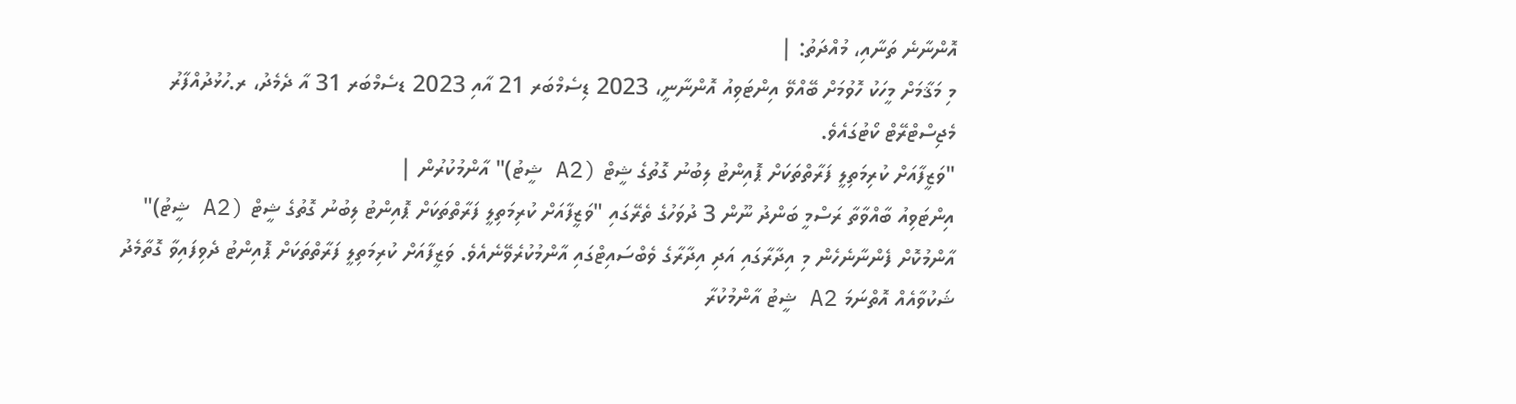އޮންނާނެ ތަނާއި، މުއްދަތު: |
މި މަޤާމަށް މީހަކު ހޮވުމަށް ބޭއްވޭ އިންޓަވިއު އޮންނާނީ، 2023 ޑިސެމްބަރ 21 އާއި 2023 ޑސެމްބަރ 31 އާ ދެމެދު، ރ.ހުޅުދުއްފާރު މެޖިސްޓްރޭޓް ކޯޓުގައެވެ.
"ވަޒީފާއަށް ކުރިމަތިލީ ފަރާތްތަކަށް ޕޮއިންޓު ލިބުނު ގޮތުގެ ޝީޓް (A2 ޝީޓު)" އާންމުކުރުން |
އިންޓަވިއު ބާއްވާތާ ރަސްމީ ބަންދު ނޫން 3 ދުވަހުގެ ތެރޭގައި "ވަޒީފާއަށް ކުރިމަތިލީ ފަރާތްތަކަށް ޕޮއިންޓު ލިބުނު ގޮތުގެ ޝީޓް (A2 ޝީޓު)" އާންމުކޮށް ފެންނާނެހެން މި އިދާރާގައި އަދި އިދާރާގެ ވެބްސައިޓްގައި އާންމުކުރެވޭނެއެވެ. ވަޒީފާއަށް ކުރިމަތިލީ ފަރާތްތަކަށް ޕޮއިންޓު ދެވިފައިވާ ގޮތާމެދު ޝަކުވާއެއް އޮތްނަމަ A2 ޝީޓު އާންމުކުރާ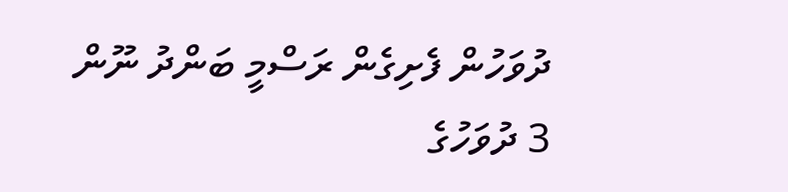ދުވަހުން ފެށިގެން ރަސްމީ ބަންދު ނޫން 3 ދުވަހުގެ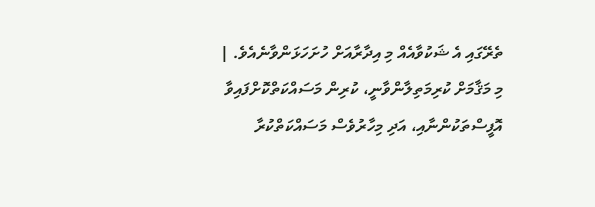ތެރޭގައި އެ ޝަކުވާއެއް މި އިދާރާއަށް ހުށަހަޅަންވާނެއެވެ. |
މި މަޤާމަށް ކުރިމަތިލާންވާނީ، ކުރިން މަސައްކަތްކޮށްފައިވާ އޮފީސްތަކުންނާއި، އަދި މިހާރުވެސް މަސައްކަތްކުރާ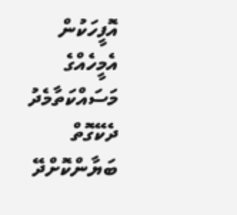އޮފީހަކުން އެމީހެއްގެ މަސައްކަތާމެދު ދެކޭގޮތް ބަޔާންކޮށްދޭ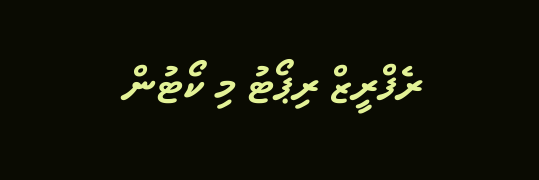ރެފްރީޒް ރިޕޯޓު މި ކޯޓުން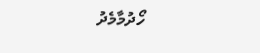ހޯދުމާމެދު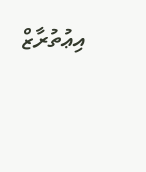އިޢުތުރާޒް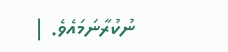ނުކުރާނަމައެވެ. |